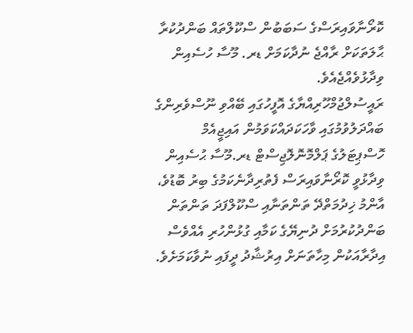ކޮރޯނާވައިރަސްގެ ސަބަބުން ސްކޫލްތައް ބަންދުކުރާ ޙާލަތަކަށް ރާއްޖެ ނުދާކަމަށް ޑރ. މޫސާ ހުސެއިން ވިދާޅުވެއްޖެއެވެ.
ރައީސުލްޖުމްހޫރިއްޔާގެ އޮފީހުގައި ބޭއްވި ނޫސްވެރިންގެ ބައްދަލުވުމުގައި ވާހަކަދައްކަވަމުން އައިޖީއެމް ހޮސްޕިޓަލުގެ ޕަލްމޮނޮލޮޖިސްޓް ޑރ.މޫސާ ޙުސެއިން ވިދާޅުވީ ކޮރޯނާވައިރަސް ފެތުރިދާނެކަމުގެ ބިރު ބޮޑުވެ، އާންމު ޚިދުމަތްދޭ ތަންތަނާއި ސްކޫލްފަދަ ތަންތަން ބަންދުކުރުމަށް ދުނިޔޭގެ ކަމާއި ގުޅުންހުރި އެއްވެސް އިދާރާއަކުން މިހާތަނަށް އިރުޝާދު ދީފައި ނުވާކަމަށެވެ.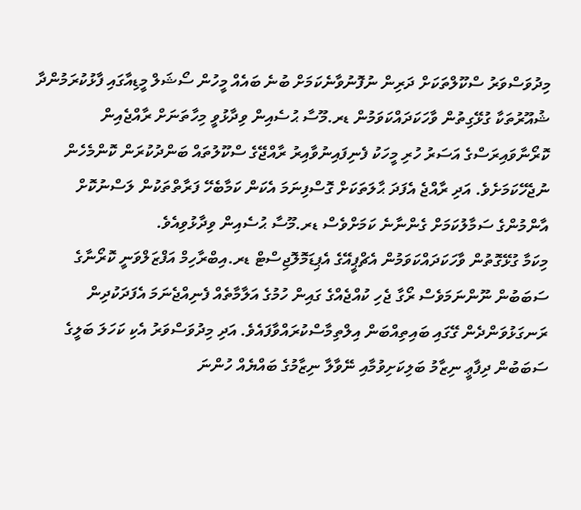މިދުވަސްވަރު ސްކޫލްތަކަށް ދަރިން ނުފޮނުވާނެކަމަށް ބުނެ ބައެއް މީހުން ސޯޝަލް މީޑިއާގައި ފާޅުކުރަމުންދާ ޝުއޫރުތަކާ ގުޅޭގިތުން ވާހަކަދައްކަވަމުން ޑރ.މޫސާ ޙުސެއިން ވިދާޅުވީ މިހާތަނަށް ރާއްޖެއިން ކޮރޯނާވައިރަސްގެ އަސަރު ހުރި މީހަކު ފެނިފައިނުވާއިރު ރާއްޖޭގެ ސްކޫލުތައް ބަންދުކުރަން ކޮންމެހެން ނުޖެހޭކަމަށެވެ. އަދި ރާއްޖެ އެފަދަ ޙާލަތަކަށް ގޮސްފިނަމަ އެކަން ކަމާބެހޭ ފަރާތްތަކުން ލަސްނުކޮށް އާންމުންގެ ސަމާލުކަމަށް ގެންނާނެ ކަމަށްވެސް ޑރ.މޫސާ ޙުސެއިން ވިދާޅުވިއެވެ.
މިކަމާ ގުޅޭގޮތުން ވާހަކަދައްކަވަމުން އެޗްޕީއޭގެ އެޕިޑަމޮލޮޖިސްޓް ޑރ.އިބްރާހިމް އަފްޒަލްވަނީ ކޮރޯނާގެ ސަބަބުން ނޫންނަމަވެސް ރޯގާ ޖެހި ކުއްޖެއްގެ ގައިން ހުމުގެ އަލާމާތެއް ފެނިއްޖެނަމަ އެފަދަކުދިން ރަނގަޅުވަންދެން ގޭގައި ބައިތިއްބަން އިލްތިމާސްކުރައްވާފައެވެ. އަދި މިދުވަސްވަރު އެކި ކަހަލަ ބަލީގެ ސަބަބުން ދިފާޢީ ނިޒާމު ބަލިކަށިވުމާއި ނޭވާލާ ނިޒާމުގެ ބައްޔެއް ހުންނަ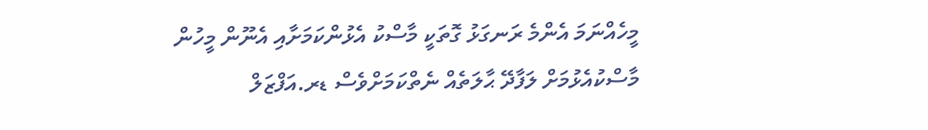މީހެއްނަމަ އެންމެ ރަނގަޅު ގޮތަކީ މާސްކު އެޅުންކަމަށާއި އެނޫން މީހުން މާސްކުއެޅުމަށް ލަފާދޭ ޙާލަތެއް ނެތްކަމަށްވެސް ޑރ.އަފްޒަލް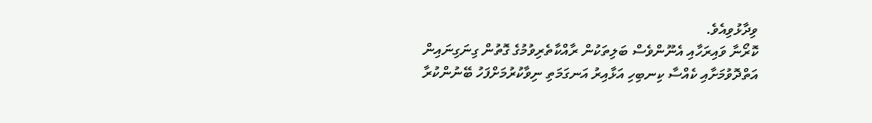ވިދާޅުވިއެވެ.
ކޮރޯނާ ވައިރަހާއި އެނޫންވެސް ބަލިތަކުން ރާއްކާތެރިވުމުގެ ގޮތުން ގިނަގިނައިން އަތްދޮވުމަށާއި ކެއްސާ ކިނބިހި އަޅާއިރު އަނގަމަތި ނިވާކުރުމަށްފަހު ބޭނުންކުރާ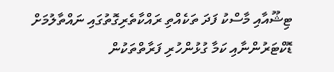ޓިޝޫއާއި މާސްކު ފަދަ ތަކެއްތި ރައްކާތެރިގޮތުގައި ނައްތާލުމަށް ޑޮކްޓަރުންނާއި ކަމާ ގުޅުންހުރި ފަރާތްތަކުން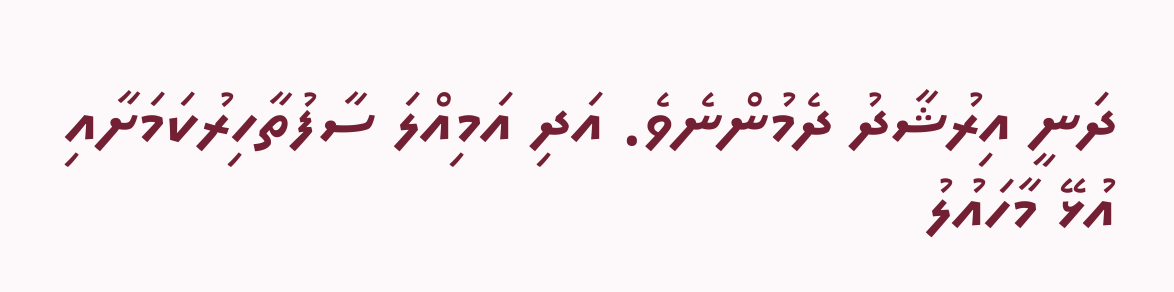ދަނީ އިރުޝާދު ދެމުންނެވެ. އަދި އަމިއްލަ ސާފުތާހިރުކަމަށާއި އުޅޭ މާހައުލު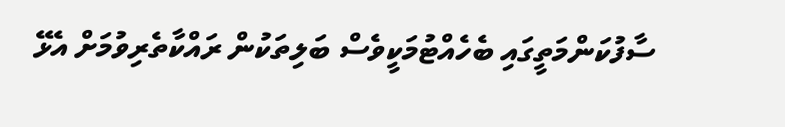ސާފުކަންމަތީގައި ބެހެއްޓުމަކީވެސް ބަލިތަކުން ރައްކާތެރިވުމަށް އެޅޭ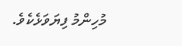މުހިންމު ފިޔަވަޅެކެވެ.